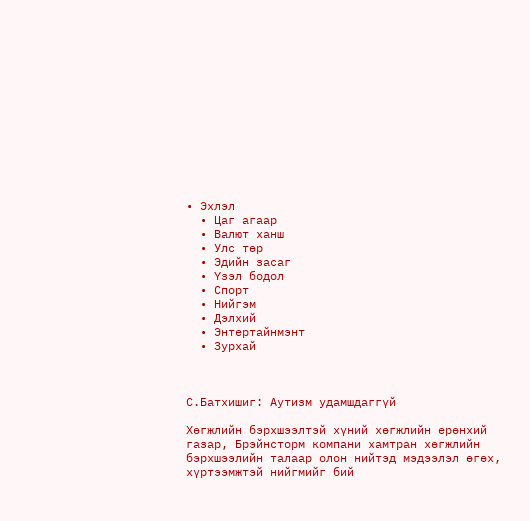• Эхлэл
  • Цаг агаар
  • Валют ханш
  • Улс төр
  • Эдийн засаг
  • Үзэл бодол
  • Спорт
  • Нийгэм
  • Дэлхий
  • Энтертайнмэнт
  • Зурхай



С.Батхишиг: Аутизм удамшдаггүй

Хөгжлийн бэрхшээлтэй хүний хөгжлийн ерөнхий газар, Брэйнсторм компани хамтран хөгжлийн бэрхшээлийн талаар олон нийтэд мэдээлэл өгөх, хүртээмжтэй нийгмийг бий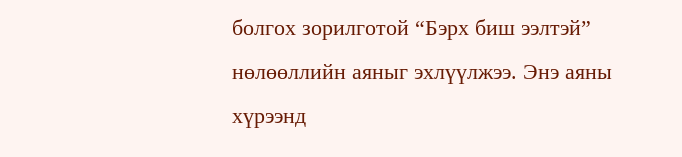болгох зорилготой “Бэрх биш ээлтэй” нөлөөллийн аяныг эхлүүлжээ. Энэ аяны хүрээнд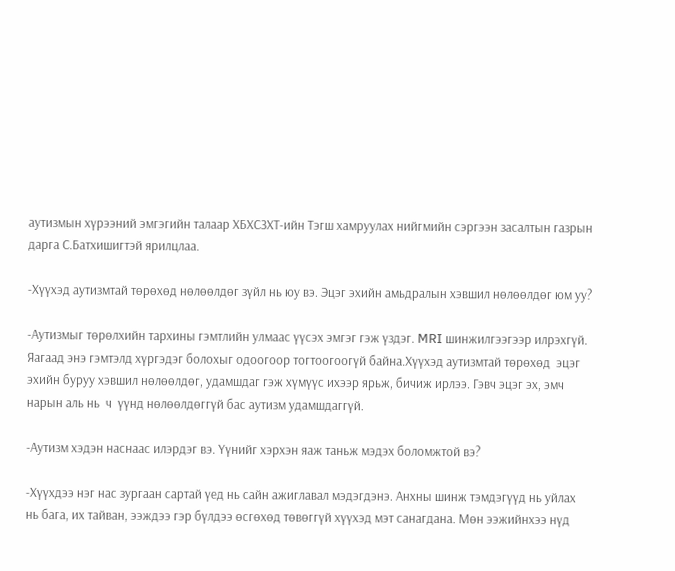аутизмын хүрээний эмгэгийн талаар ХБХСЗХТ-ийн Тэгш хамруулах нийгмийн сэргээн засалтын газрын дарга С.Батхишигтэй ярилцлаа.

-Хүүхэд аутизмтай төрөхөд нөлөөлдөг зүйл нь юу вэ. Эцэг эхийн амьдралын хэвшил нөлөөлдөг юм уу?

-Аутизмыг төрөлхийн тархины гэмтлийн улмаас үүсэх эмгэг гэж үздэг. MRI шинжилгээгээр илрэхгүй. Яагаад энэ гэмтэлд хүргэдэг болохыг одоогоор тогтоогоогүй байна.Хүүхэд аутизмтай төрөхөд  эцэг эхийн буруу хэвшил нөлөөлдөг, удамшдаг гэж хүмүүс ихээр ярьж, бичиж ирлээ. Гэвч эцэг эх, эмч нарын аль нь  ч  үүнд нөлөөлдөггүй бас аутизм удамшдаггүй.

-Аутизм хэдэн наснаас илэрдэг вэ. Үүнийг хэрхэн яаж таньж мэдэх боломжтой вэ?

-Хүүхдээ нэг нас зургаан сартай үед нь сайн ажиглавал мэдэгдэнэ. Анхны шинж тэмдэгүүд нь уйлах нь бага, их тайван, ээждээ гэр бүлдээ өсгөхөд төвөггүй хүүхэд мэт санагдана. Мөн ээжийнхээ нүд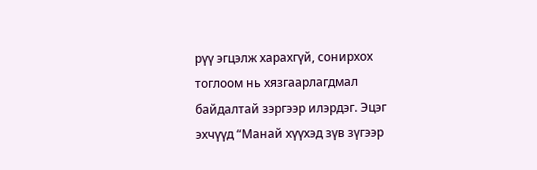рүү эгцэлж харахгүй, сонирхох тоглоом нь хязгаарлагдмал байдалтай зэргээр илэрдэг. Эцэг эхчүүд “Манай хүүхэд зүв зүгээр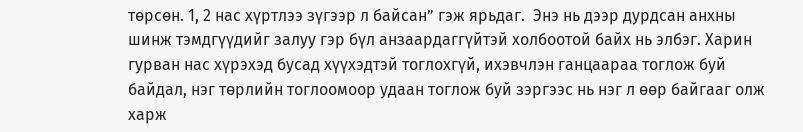төрсөн. 1, 2 нас хүртлээ зүгээр л байсан” гэж ярьдаг.  Энэ нь дээр дурдсан анхны шинж тэмдгүүдийг залуу гэр бүл анзаардаггүйтэй холбоотой байх нь элбэг. Харин гурван нас хүрэхэд бусад хүүхэдтэй тоглохгүй, ихэвчлэн ганцаараа тоглож буй байдал, нэг төрлийн тоглоомоор удаан тоглож буй зэргээс нь нэг л өөр байгааг олж харж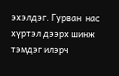эхэлдэг. Гурван  нас хүртэл дээрх шинж тэмдэг илэрч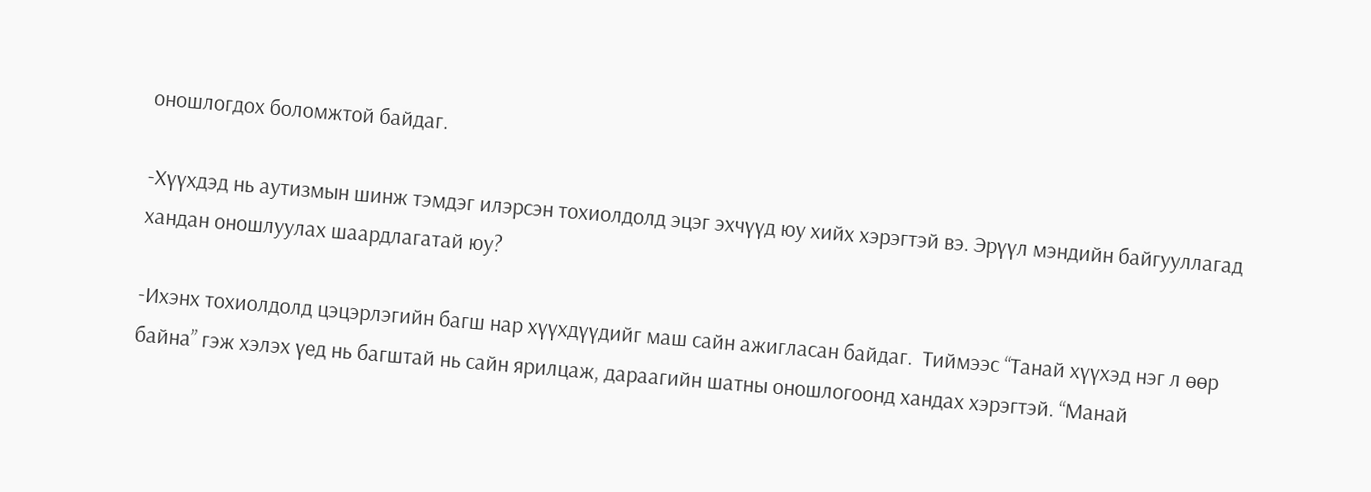оношлогдох боломжтой байдаг.

-Хүүхдэд нь аутизмын шинж тэмдэг илэрсэн тохиолдолд эцэг эхчүүд юу хийх хэрэгтэй вэ. Эрүүл мэндийн байгууллагад хандан оношлуулах шаардлагатай юу?

-Ихэнх тохиолдолд цэцэрлэгийн багш нар хүүхдүүдийг маш сайн ажигласан байдаг.  Тиймээс “Танай хүүхэд нэг л өөр байна” гэж хэлэх үед нь багштай нь сайн ярилцаж, дараагийн шатны оношлогоонд хандах хэрэгтэй. “Манай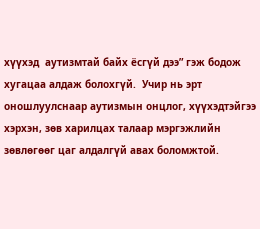хүүхэд  аутизмтай байх ёсгүй дээ” гэж бодож хугацаа алдаж болохгүй.  Учир нь эрт оношлуулснаар аутизмын онцлог, хүүхэдтэйгээ хэрхэн, зөв харилцах талаар мэргэжлийн зөвлөгөөг цаг алдалгүй авах боломжтой.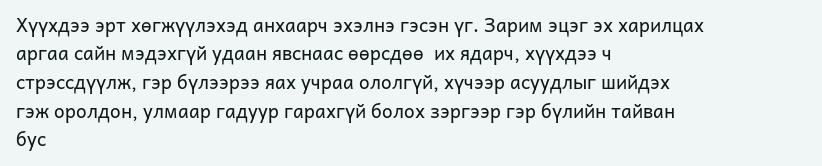Хүүхдээ эрт хөгжүүлэхэд анхаарч эхэлнэ гэсэн үг. Зарим эцэг эх харилцах аргаа сайн мэдэхгүй удаан явснаас өөрсдөө  их ядарч, хүүхдээ ч стрэссдүүлж, гэр бүлээрээ яах учраа ололгүй, хүчээр асуудлыг шийдэх гэж оролдон, улмаар гадуур гарахгүй болох зэргээр гэр бүлийн тайван бус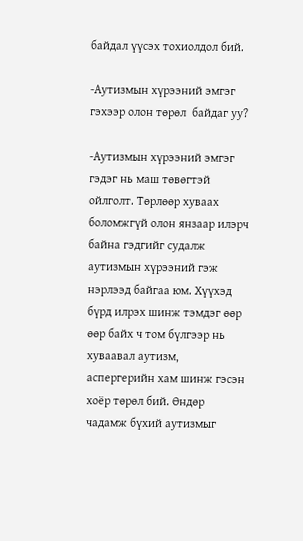байдал үүсэх тохиолдол бий.

-Аутизмын хүрээний эмгэг гэхээр олон төрөл  байдаг уу?

-Аутизмын хүрээний эмгэг  гэдэг нь маш төвөгтэй ойлголт. Төрлөөр хуваах боломжгүй олон янзаар илэрч байна гэдгийг судалж аутизмын хүрээний гэж нэрлээд байгаа юм. Хүүхэд бүрд илрэх шинж тэмдэг өөр өөр байх ч том бүлгээр нь хуваавал аутизм, аспергерийн хам шинж гэсэн хоёр төрөл бий. Өндөр чадамж бүхий аутизмыг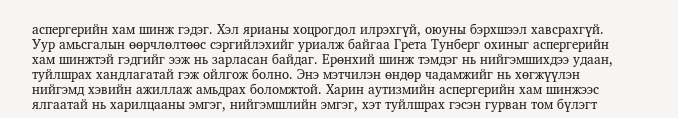аспергерийн хам шинж гэдэг. Хэл ярианы хоцрогдол илрэхгүй, оюуны бэрхшээл хавсрахгүй. Уур амьсгалын өөрчлөлтөөс сэргийлэхийг уриалж байгаа Грета Тунберг охиныг аспергерийн хам шинжтэй гэдгийг ээж нь зарласан байдаг. Ерөнхий шинж тэмдэг нь нийгэмшихдээ удаан, туйлшрах хандлагатай гэж ойлгож болно. Энэ мэтчилэн өндөр чадамжийг нь хөгжүүлэн нийгэмд хэвийн ажиллаж амьдрах боломжтой. Харин аутизмийн аспергерийн хам шинжээс ялгаатай нь харилцааны эмгэг, нийгэмшлийн эмгэг, хэт туйлшрах гэсэн гурван том бүлэгт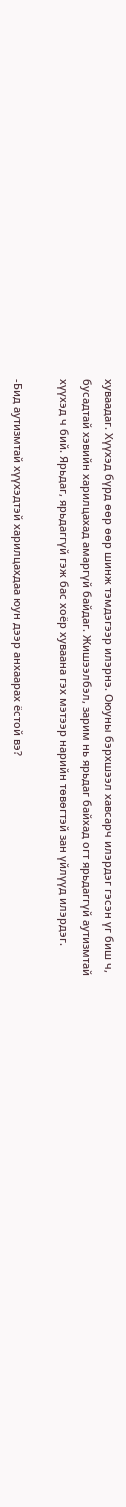хуваадаг. Хүүхэд бүрд өөр өөр шинж тэмдэгээр илэрнэ. Оюуны бэрхшээл хавсарч илэрдэг гэсэн үг биш ч, бусадтай хэвийн харилцахад амаргүй байдаг. Жишээлбэл, зарим нь ярьдаг байхад огт ярьдаггүй аутизмтай хүүхэд ч бий. Ярьдаг, ярьдаггүй гэж бас хоёр хуваана гэх мэтээр нарийн төвөгтэй зан үйлүүд илэрдэг.

-Бид аутизмтай хүүхэдтэй харилцахдаа юун дээр анхаарах ёстой вэ?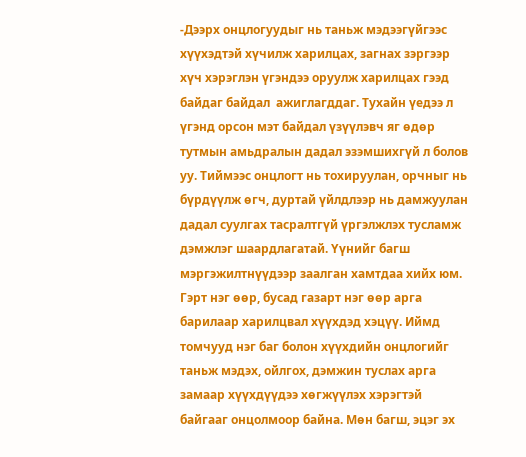-Дээрх онцлогуудыг нь таньж мэдээгүйгээс хүүхэдтэй хүчилж харилцах, загнах зэргээр хүч хэрэглэн үгэндээ оруулж харилцах гээд байдаг байдал  ажиглагддаг. Тухайн үедээ л үгэнд орсон мэт байдал үзүүлэвч яг өдөр тутмын амьдралын дадал эзэмшихгүй л болов уу. Тиймээс онцлогт нь тохируулан, орчныг нь бүрдүүлж өгч, дуртай үйлдлээр нь дамжуулан дадал суулгах тасралтгүй үргэлжлэх тусламж дэмжлэг шаардлагатай. Үүнийг багш мэргэжилтнүүдээр заалган хамтдаа хийх юм. Гэрт нэг өөр, бусад газарт нэг өөр арга барилаар харилцвал хүүхдэд хэцүү. Иймд томчууд нэг баг болон хүүхдийн онцлогийг таньж мэдэх, ойлгох, дэмжин туслах арга замаар хүүхдүүдээ хөгжүүлэх хэрэгтэй байгааг онцолмоор байна. Мөн багш, эцэг эх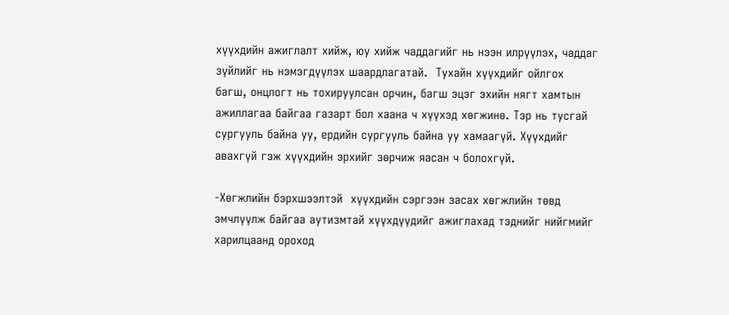хүүхдийн ажиглалт хийж, юу хийж чаддагийг нь нээн илрүүлэх, чаддаг зүйлийг нь нэмэгдүүлэх шаардлагатай.  Тухайн хүүхдийг ойлгох багш, онцлогт нь тохируулсан орчин, багш эцэг эхийн нягт хамтын ажиллагаа байгаа газарт бол хаана ч хүүхэд хөгжинө. Тэр нь тусгай сургууль байна уу, ердийн сургууль байна уу хамаагүй. Хүүхдийг авахгүй гэж хүүхдийн эрхийг зөрчиж яасан ч болохгүй.

-Хөгжлийн бэрхшээлтэй  хүүхдийн сэргээн засах хөгжлийн төвд эмчлүүлж байгаа аутизмтай хүүхдүүдийг ажиглахад тэднийг нийгмийг харилцаанд ороход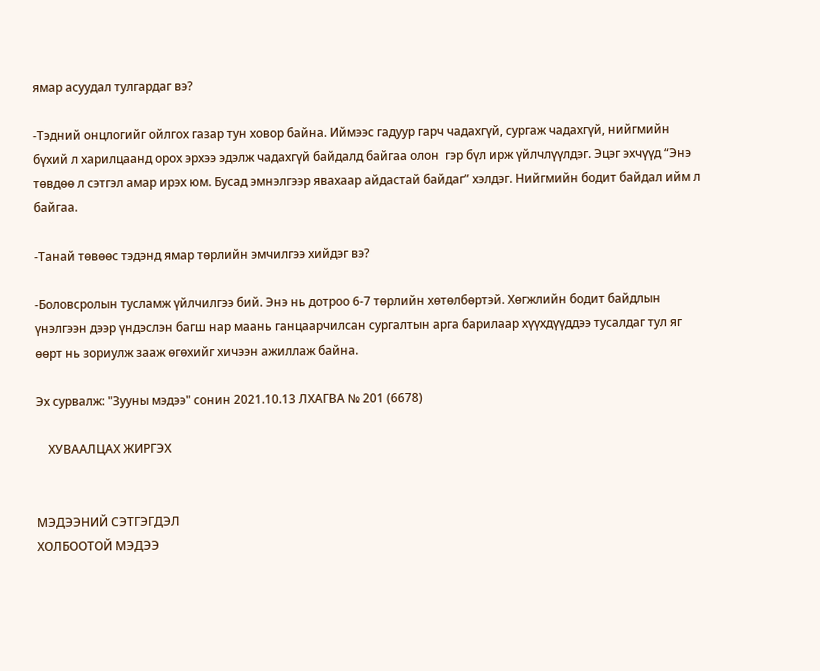ямар асуудал тулгардаг вэ?

-Тэдний онцлогийг ойлгох газар тун ховор байна. Иймээс гадуур гарч чадахгүй, сургаж чадахгүй, нийгмийн бүхий л харилцаанд орох эрхээ эдэлж чадахгүй байдалд байгаа олон  гэр бүл ирж үйлчлүүлдэг. Эцэг эхчүүд “Энэ төвдөө л сэтгэл амар ирэх юм. Бусад эмнэлгээр явахаар айдастай байдаг” хэлдэг. Нийгмийн бодит байдал ийм л байгаа.

-Танай төвөөс тэдэнд ямар төрлийн эмчилгээ хийдэг вэ?

-Боловсролын тусламж үйлчилгээ бий. Энэ нь дотроо 6-7 төрлийн хөтөлбөртэй. Хөгжлийн бодит байдлын үнэлгээн дээр үндэслэн багш нар маань ганцаарчилсан сургалтын арга барилаар хүүхдүүддээ тусалдаг тул яг өөрт нь зориулж зааж өгөхийг хичээн ажиллаж байна.

Эх сурвалж: "Зууны мэдээ" сонин 2021.10.13 ЛХАГВА № 201 (6678)

    ХУВААЛЦАХ ЖИРГЭХ


МЭДЭЭНИЙ СЭТГЭГДЭЛ
ХОЛБООТОЙ МЭДЭЭ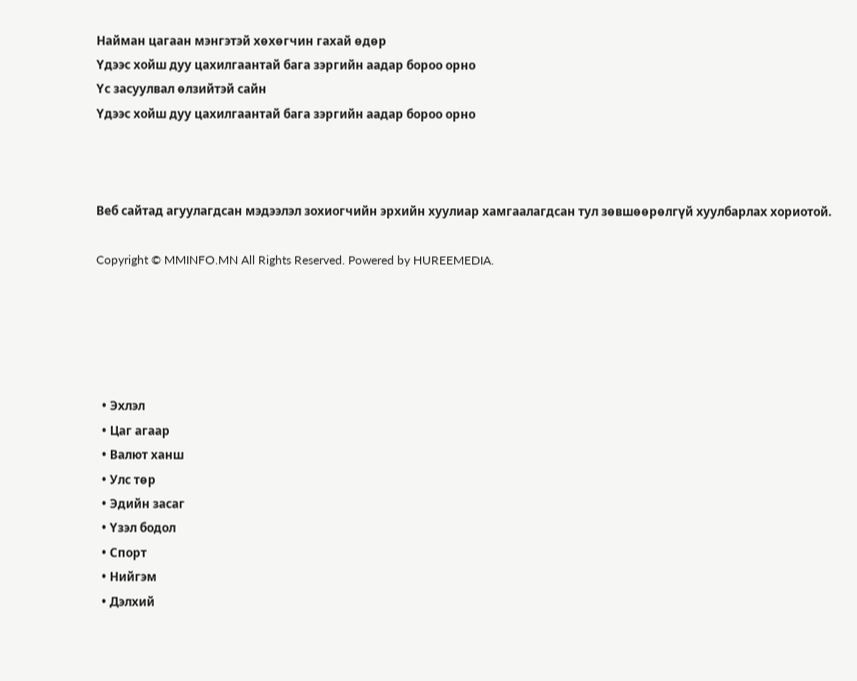Найман цагаан мэнгэтэй хөхөгчин гахай өдөр
Үдээс хойш дуу цахилгаантай бага зэргийн аадар бороо орно
Үс засуулвал өлзийтэй сайн
Үдээс хойш дуу цахилгаантай бага зэргийн аадар бороо орно



Веб сайтад агуулагдсан мэдээлэл зохиогчийн эрхийн хуулиар хамгаалагдсан тул зөвшөөрөлгүй хуулбарлах хориотой.

Copyright © MMINFO.MN All Rights Reserved. Powered by HUREEMEDIA.





  • Эхлэл
  • Цаг агаар
  • Валют ханш
  • Улс төр
  • Эдийн засаг
  • Үзэл бодол
  • Спорт
  • Нийгэм
  • Дэлхий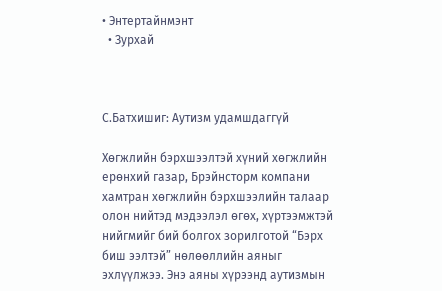• Энтертайнмэнт
  • Зурхай



С.Батхишиг: Аутизм удамшдаггүй

Хөгжлийн бэрхшээлтэй хүний хөгжлийн ерөнхий газар, Брэйнсторм компани хамтран хөгжлийн бэрхшээлийн талаар олон нийтэд мэдээлэл өгөх, хүртээмжтэй нийгмийг бий болгох зорилготой “Бэрх биш ээлтэй” нөлөөллийн аяныг эхлүүлжээ. Энэ аяны хүрээнд аутизмын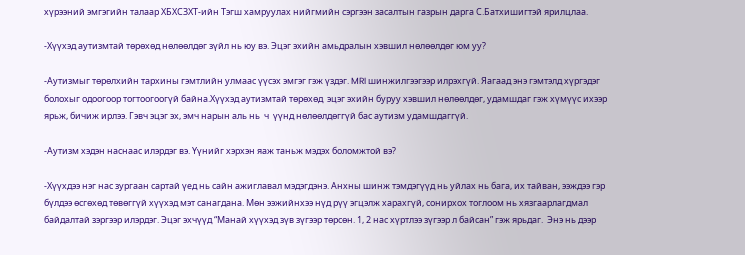хүрээний эмгэгийн талаар ХБХСЗХТ-ийн Тэгш хамруулах нийгмийн сэргээн засалтын газрын дарга С.Батхишигтэй ярилцлаа.

-Хүүхэд аутизмтай төрөхөд нөлөөлдөг зүйл нь юу вэ. Эцэг эхийн амьдралын хэвшил нөлөөлдөг юм уу?

-Аутизмыг төрөлхийн тархины гэмтлийн улмаас үүсэх эмгэг гэж үздэг. MRI шинжилгээгээр илрэхгүй. Яагаад энэ гэмтэлд хүргэдэг болохыг одоогоор тогтоогоогүй байна.Хүүхэд аутизмтай төрөхөд  эцэг эхийн буруу хэвшил нөлөөлдөг, удамшдаг гэж хүмүүс ихээр ярьж, бичиж ирлээ. Гэвч эцэг эх, эмч нарын аль нь  ч  үүнд нөлөөлдөггүй бас аутизм удамшдаггүй.

-Аутизм хэдэн наснаас илэрдэг вэ. Үүнийг хэрхэн яаж таньж мэдэх боломжтой вэ?

-Хүүхдээ нэг нас зургаан сартай үед нь сайн ажиглавал мэдэгдэнэ. Анхны шинж тэмдэгүүд нь уйлах нь бага, их тайван, ээждээ гэр бүлдээ өсгөхөд төвөггүй хүүхэд мэт санагдана. Мөн ээжийнхээ нүд рүү эгцэлж харахгүй, сонирхох тоглоом нь хязгаарлагдмал байдалтай зэргээр илэрдэг. Эцэг эхчүүд “Манай хүүхэд зүв зүгээр төрсөн. 1, 2 нас хүртлээ зүгээр л байсан” гэж ярьдаг.  Энэ нь дээр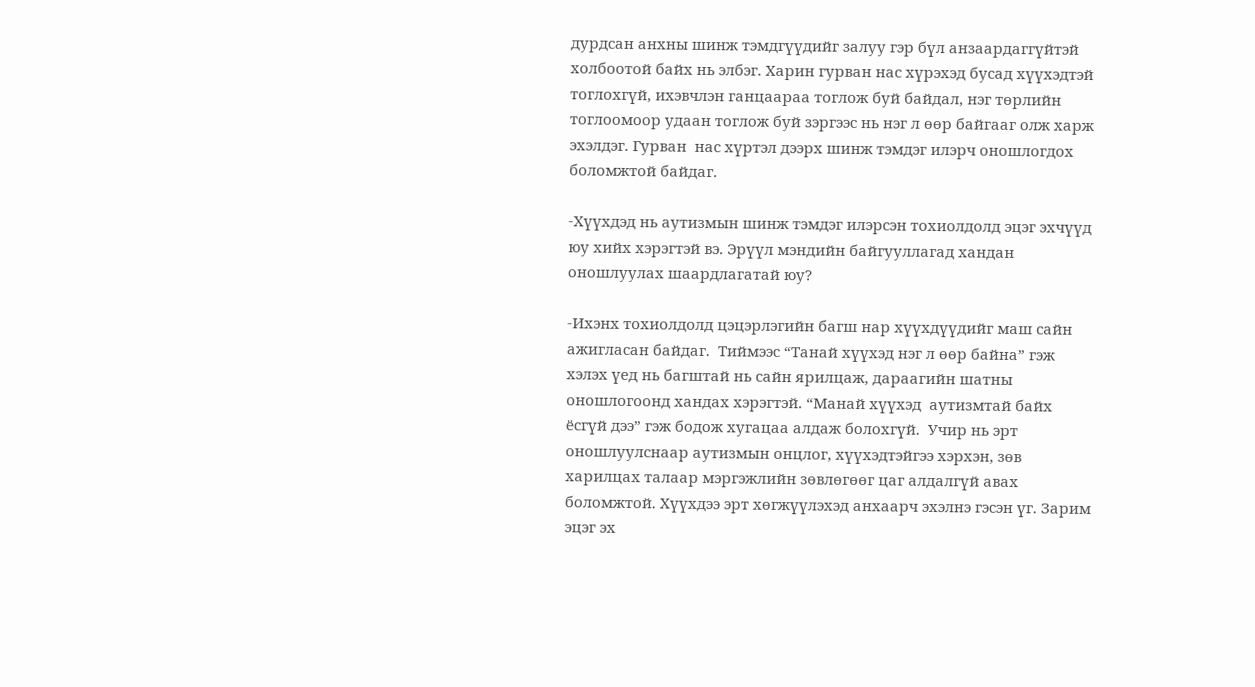дурдсан анхны шинж тэмдгүүдийг залуу гэр бүл анзаардаггүйтэй холбоотой байх нь элбэг. Харин гурван нас хүрэхэд бусад хүүхэдтэй тоглохгүй, ихэвчлэн ганцаараа тоглож буй байдал, нэг төрлийн тоглоомоор удаан тоглож буй зэргээс нь нэг л өөр байгааг олж харж эхэлдэг. Гурван  нас хүртэл дээрх шинж тэмдэг илэрч оношлогдох боломжтой байдаг.

-Хүүхдэд нь аутизмын шинж тэмдэг илэрсэн тохиолдолд эцэг эхчүүд юу хийх хэрэгтэй вэ. Эрүүл мэндийн байгууллагад хандан оношлуулах шаардлагатай юу?

-Ихэнх тохиолдолд цэцэрлэгийн багш нар хүүхдүүдийг маш сайн ажигласан байдаг.  Тиймээс “Танай хүүхэд нэг л өөр байна” гэж хэлэх үед нь багштай нь сайн ярилцаж, дараагийн шатны оношлогоонд хандах хэрэгтэй. “Манай хүүхэд  аутизмтай байх ёсгүй дээ” гэж бодож хугацаа алдаж болохгүй.  Учир нь эрт оношлуулснаар аутизмын онцлог, хүүхэдтэйгээ хэрхэн, зөв харилцах талаар мэргэжлийн зөвлөгөөг цаг алдалгүй авах боломжтой. Хүүхдээ эрт хөгжүүлэхэд анхаарч эхэлнэ гэсэн үг. Зарим эцэг эх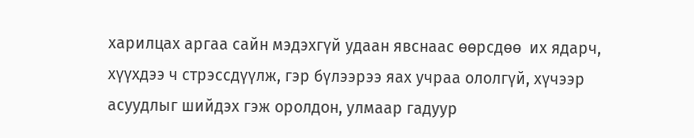харилцах аргаа сайн мэдэхгүй удаан явснаас өөрсдөө  их ядарч, хүүхдээ ч стрэссдүүлж, гэр бүлээрээ яах учраа ололгүй, хүчээр асуудлыг шийдэх гэж оролдон, улмаар гадуур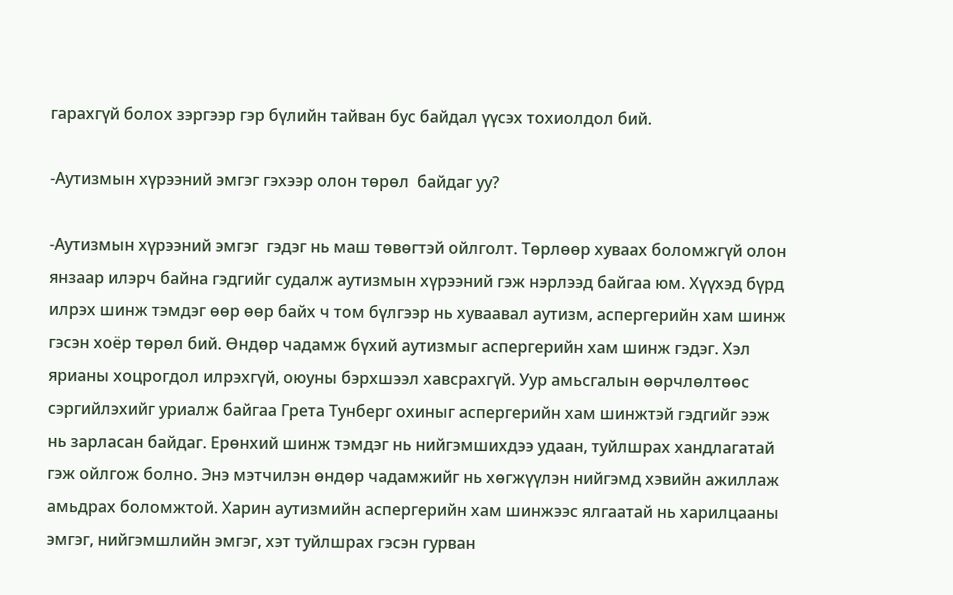гарахгүй болох зэргээр гэр бүлийн тайван бус байдал үүсэх тохиолдол бий.

-Аутизмын хүрээний эмгэг гэхээр олон төрөл  байдаг уу?

-Аутизмын хүрээний эмгэг  гэдэг нь маш төвөгтэй ойлголт. Төрлөөр хуваах боломжгүй олон янзаар илэрч байна гэдгийг судалж аутизмын хүрээний гэж нэрлээд байгаа юм. Хүүхэд бүрд илрэх шинж тэмдэг өөр өөр байх ч том бүлгээр нь хуваавал аутизм, аспергерийн хам шинж гэсэн хоёр төрөл бий. Өндөр чадамж бүхий аутизмыг аспергерийн хам шинж гэдэг. Хэл ярианы хоцрогдол илрэхгүй, оюуны бэрхшээл хавсрахгүй. Уур амьсгалын өөрчлөлтөөс сэргийлэхийг уриалж байгаа Грета Тунберг охиныг аспергерийн хам шинжтэй гэдгийг ээж нь зарласан байдаг. Ерөнхий шинж тэмдэг нь нийгэмшихдээ удаан, туйлшрах хандлагатай гэж ойлгож болно. Энэ мэтчилэн өндөр чадамжийг нь хөгжүүлэн нийгэмд хэвийн ажиллаж амьдрах боломжтой. Харин аутизмийн аспергерийн хам шинжээс ялгаатай нь харилцааны эмгэг, нийгэмшлийн эмгэг, хэт туйлшрах гэсэн гурван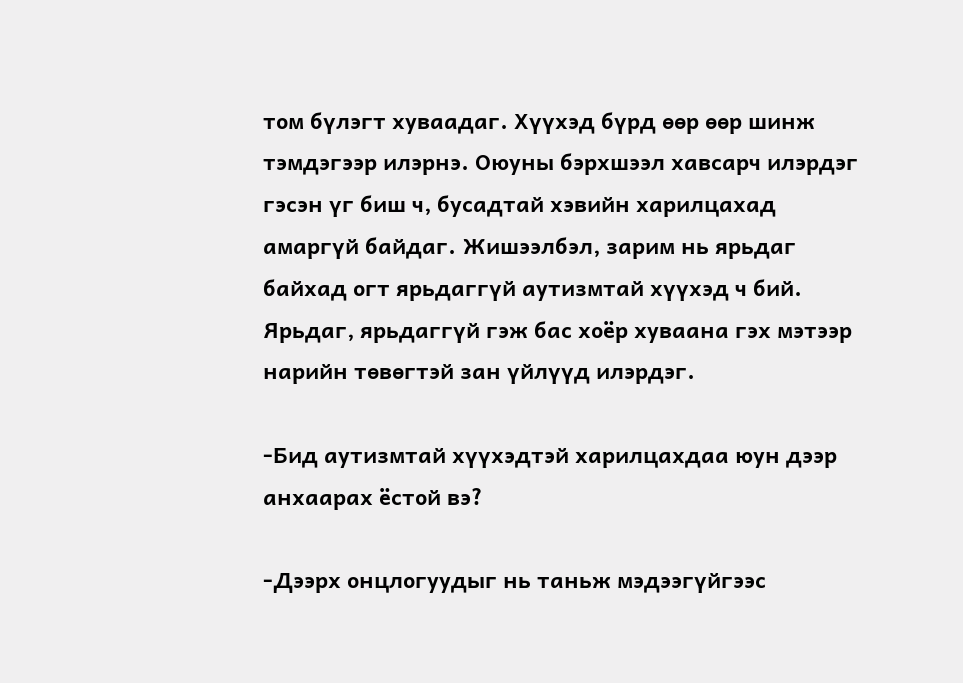том бүлэгт хуваадаг. Хүүхэд бүрд өөр өөр шинж тэмдэгээр илэрнэ. Оюуны бэрхшээл хавсарч илэрдэг гэсэн үг биш ч, бусадтай хэвийн харилцахад амаргүй байдаг. Жишээлбэл, зарим нь ярьдаг байхад огт ярьдаггүй аутизмтай хүүхэд ч бий. Ярьдаг, ярьдаггүй гэж бас хоёр хуваана гэх мэтээр нарийн төвөгтэй зан үйлүүд илэрдэг.

-Бид аутизмтай хүүхэдтэй харилцахдаа юун дээр анхаарах ёстой вэ?

-Дээрх онцлогуудыг нь таньж мэдээгүйгээс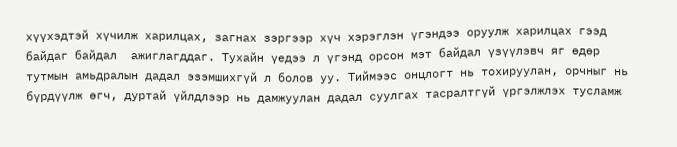хүүхэдтэй хүчилж харилцах, загнах зэргээр хүч хэрэглэн үгэндээ оруулж харилцах гээд байдаг байдал  ажиглагддаг. Тухайн үедээ л үгэнд орсон мэт байдал үзүүлэвч яг өдөр тутмын амьдралын дадал эзэмшихгүй л болов уу. Тиймээс онцлогт нь тохируулан, орчныг нь бүрдүүлж өгч, дуртай үйлдлээр нь дамжуулан дадал суулгах тасралтгүй үргэлжлэх тусламж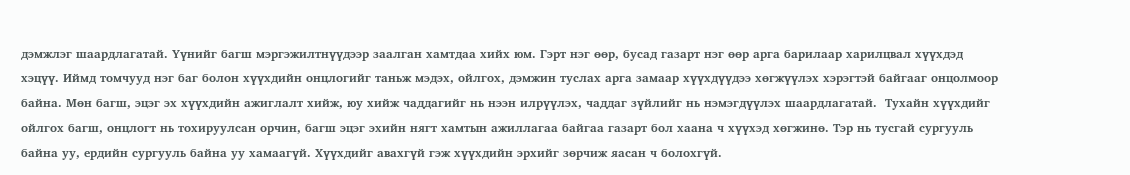дэмжлэг шаардлагатай. Үүнийг багш мэргэжилтнүүдээр заалган хамтдаа хийх юм. Гэрт нэг өөр, бусад газарт нэг өөр арга барилаар харилцвал хүүхдэд хэцүү. Иймд томчууд нэг баг болон хүүхдийн онцлогийг таньж мэдэх, ойлгох, дэмжин туслах арга замаар хүүхдүүдээ хөгжүүлэх хэрэгтэй байгааг онцолмоор байна. Мөн багш, эцэг эх хүүхдийн ажиглалт хийж, юу хийж чаддагийг нь нээн илрүүлэх, чаддаг зүйлийг нь нэмэгдүүлэх шаардлагатай.  Тухайн хүүхдийг ойлгох багш, онцлогт нь тохируулсан орчин, багш эцэг эхийн нягт хамтын ажиллагаа байгаа газарт бол хаана ч хүүхэд хөгжинө. Тэр нь тусгай сургууль байна уу, ердийн сургууль байна уу хамаагүй. Хүүхдийг авахгүй гэж хүүхдийн эрхийг зөрчиж яасан ч болохгүй.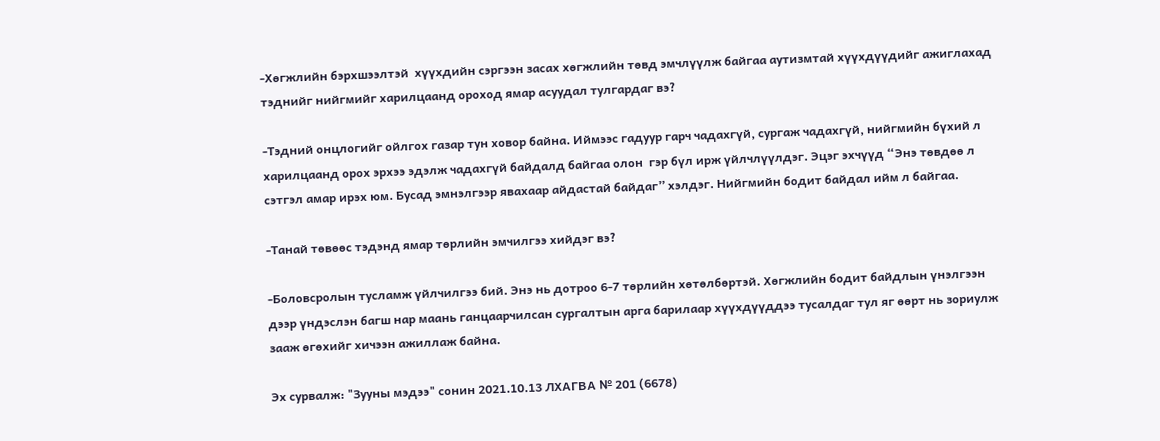-Хөгжлийн бэрхшээлтэй  хүүхдийн сэргээн засах хөгжлийн төвд эмчлүүлж байгаа аутизмтай хүүхдүүдийг ажиглахад тэднийг нийгмийг харилцаанд ороход ямар асуудал тулгардаг вэ?

-Тэдний онцлогийг ойлгох газар тун ховор байна. Иймээс гадуур гарч чадахгүй, сургаж чадахгүй, нийгмийн бүхий л харилцаанд орох эрхээ эдэлж чадахгүй байдалд байгаа олон  гэр бүл ирж үйлчлүүлдэг. Эцэг эхчүүд “Энэ төвдөө л сэтгэл амар ирэх юм. Бусад эмнэлгээр явахаар айдастай байдаг” хэлдэг. Нийгмийн бодит байдал ийм л байгаа.

-Танай төвөөс тэдэнд ямар төрлийн эмчилгээ хийдэг вэ?

-Боловсролын тусламж үйлчилгээ бий. Энэ нь дотроо 6-7 төрлийн хөтөлбөртэй. Хөгжлийн бодит байдлын үнэлгээн дээр үндэслэн багш нар маань ганцаарчилсан сургалтын арга барилаар хүүхдүүддээ тусалдаг тул яг өөрт нь зориулж зааж өгөхийг хичээн ажиллаж байна.

Эх сурвалж: "Зууны мэдээ" сонин 2021.10.13 ЛХАГВА № 201 (6678)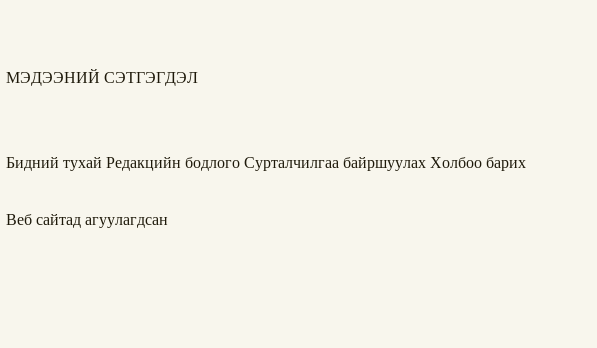МЭДЭЭНИЙ СЭТГЭГДЭЛ


Бидний тухай Редакцийн бодлого Сурталчилгаа байршуулах Холбоо барих

Веб сайтад агуулагдсан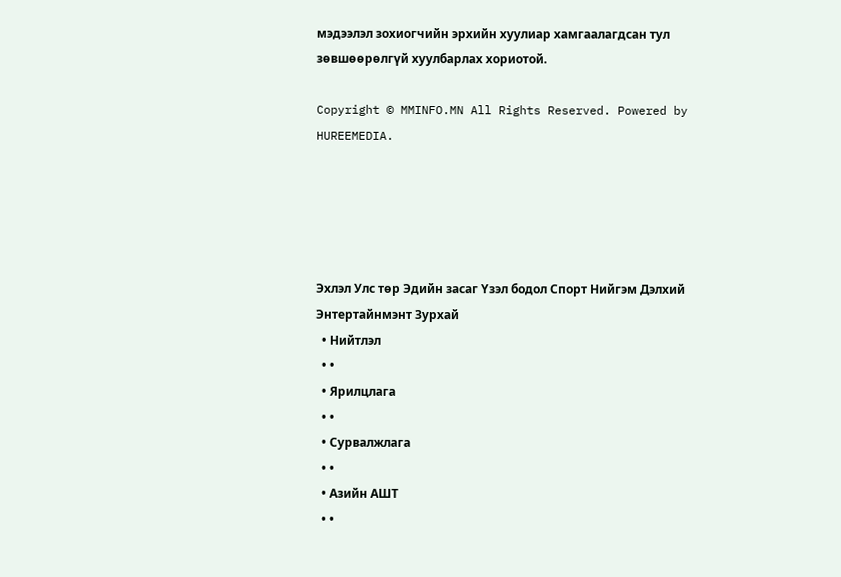мэдээлэл зохиогчийн эрхийн хуулиар хамгаалагдсан тул зөвшөөрөлгүй хуулбарлах хориотой.

Copyright © MMINFO.MN All Rights Reserved. Powered by HUREEMEDIA.





Эхлэл Улс төр Эдийн засаг Үзэл бодол Спорт Нийгэм Дэлхий Энтертайнмэнт Зурхай
  • Нийтлэл
  • •
  • Ярилцлага
  • •
  • Сурвалжлага
  • •
  • Азийн АШТ
  • •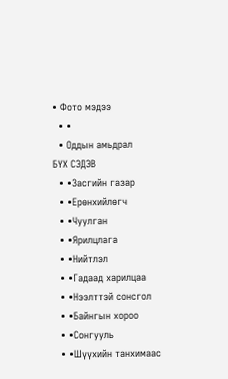• Фото мэдээ
  • •
  • Оддын амьдрал
БҮХ СЭДЭВ
  • •Засгийн газар
  • •Ерөнхийлөгч
  • •Чуулган
  • •Ярилцлага
  • •Нийтлэл
  • •Гадаад харилцаа
  • •Нээлттэй сонсгол
  • •Байнгын хороо
  • •Сонгууль
  • •Шүүхийн танхимаас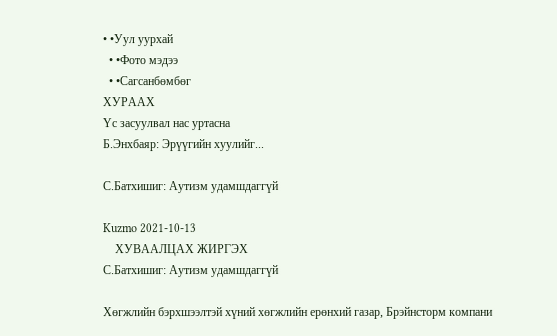• •Уул уурхай
  • •Фото мэдээ
  • •Сагсанбөмбөг
ХУРААХ
Үс засуулвал нас уртасна
Б.Энхбаяр: Эрүүгийн хуулийг...

С.Батхишиг: Аутизм удамшдаггүй

Kuzmo 2021-10-13
    ХУВААЛЦАХ ЖИРГЭХ
С.Батхишиг: Аутизм удамшдаггүй

Хөгжлийн бэрхшээлтэй хүний хөгжлийн ерөнхий газар, Брэйнсторм компани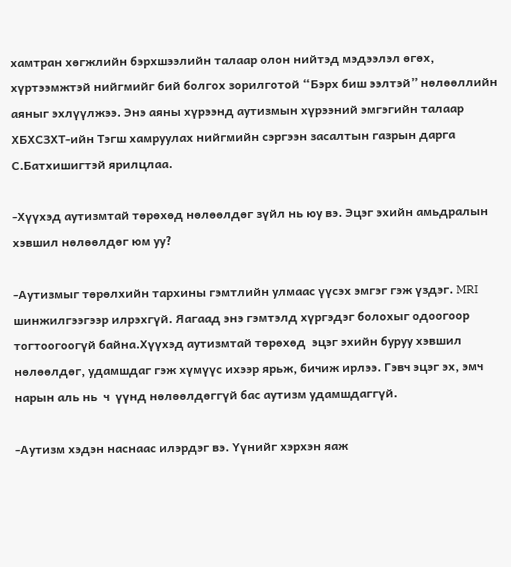хамтран хөгжлийн бэрхшээлийн талаар олон нийтэд мэдээлэл өгөх, хүртээмжтэй нийгмийг бий болгох зорилготой “Бэрх биш ээлтэй” нөлөөллийн аяныг эхлүүлжээ. Энэ аяны хүрээнд аутизмын хүрээний эмгэгийн талаар ХБХСЗХТ-ийн Тэгш хамруулах нийгмийн сэргээн засалтын газрын дарга С.Батхишигтэй ярилцлаа.

-Хүүхэд аутизмтай төрөхөд нөлөөлдөг зүйл нь юу вэ. Эцэг эхийн амьдралын хэвшил нөлөөлдөг юм уу?

-Аутизмыг төрөлхийн тархины гэмтлийн улмаас үүсэх эмгэг гэж үздэг. MRI шинжилгээгээр илрэхгүй. Яагаад энэ гэмтэлд хүргэдэг болохыг одоогоор тогтоогоогүй байна.Хүүхэд аутизмтай төрөхөд  эцэг эхийн буруу хэвшил нөлөөлдөг, удамшдаг гэж хүмүүс ихээр ярьж, бичиж ирлээ. Гэвч эцэг эх, эмч нарын аль нь  ч  үүнд нөлөөлдөггүй бас аутизм удамшдаггүй.

-Аутизм хэдэн наснаас илэрдэг вэ. Үүнийг хэрхэн яаж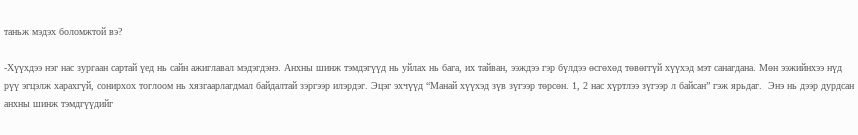таньж мэдэх боломжтой вэ?

-Хүүхдээ нэг нас зургаан сартай үед нь сайн ажиглавал мэдэгдэнэ. Анхны шинж тэмдэгүүд нь уйлах нь бага, их тайван, ээждээ гэр бүлдээ өсгөхөд төвөггүй хүүхэд мэт санагдана. Мөн ээжийнхээ нүд рүү эгцэлж харахгүй, сонирхох тоглоом нь хязгаарлагдмал байдалтай зэргээр илэрдэг. Эцэг эхчүүд “Манай хүүхэд зүв зүгээр төрсөн. 1, 2 нас хүртлээ зүгээр л байсан” гэж ярьдаг.  Энэ нь дээр дурдсан анхны шинж тэмдгүүдийг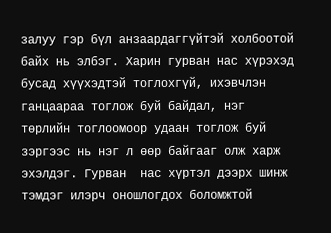залуу гэр бүл анзаардаггүйтэй холбоотой байх нь элбэг. Харин гурван нас хүрэхэд бусад хүүхэдтэй тоглохгүй, ихэвчлэн ганцаараа тоглож буй байдал, нэг төрлийн тоглоомоор удаан тоглож буй зэргээс нь нэг л өөр байгааг олж харж эхэлдэг. Гурван  нас хүртэл дээрх шинж тэмдэг илэрч оношлогдох боломжтой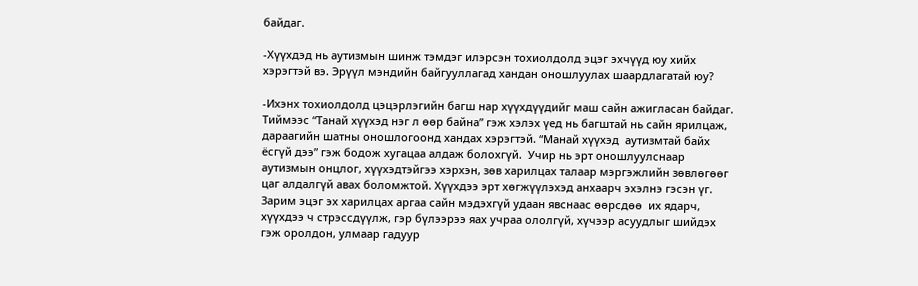байдаг.

-Хүүхдэд нь аутизмын шинж тэмдэг илэрсэн тохиолдолд эцэг эхчүүд юу хийх хэрэгтэй вэ. Эрүүл мэндийн байгууллагад хандан оношлуулах шаардлагатай юу?

-Ихэнх тохиолдолд цэцэрлэгийн багш нар хүүхдүүдийг маш сайн ажигласан байдаг.  Тиймээс “Танай хүүхэд нэг л өөр байна” гэж хэлэх үед нь багштай нь сайн ярилцаж, дараагийн шатны оношлогоонд хандах хэрэгтэй. “Манай хүүхэд  аутизмтай байх ёсгүй дээ” гэж бодож хугацаа алдаж болохгүй.  Учир нь эрт оношлуулснаар аутизмын онцлог, хүүхэдтэйгээ хэрхэн, зөв харилцах талаар мэргэжлийн зөвлөгөөг цаг алдалгүй авах боломжтой. Хүүхдээ эрт хөгжүүлэхэд анхаарч эхэлнэ гэсэн үг. Зарим эцэг эх харилцах аргаа сайн мэдэхгүй удаан явснаас өөрсдөө  их ядарч, хүүхдээ ч стрэссдүүлж, гэр бүлээрээ яах учраа ололгүй, хүчээр асуудлыг шийдэх гэж оролдон, улмаар гадуур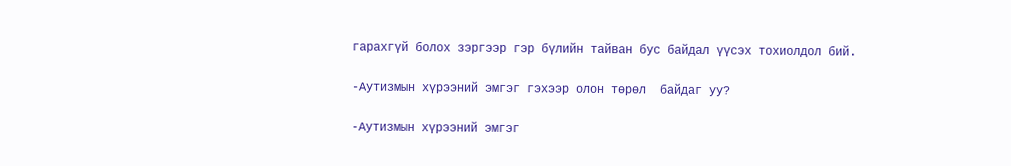гарахгүй болох зэргээр гэр бүлийн тайван бус байдал үүсэх тохиолдол бий.

-Аутизмын хүрээний эмгэг гэхээр олон төрөл  байдаг уу?

-Аутизмын хүрээний эмгэг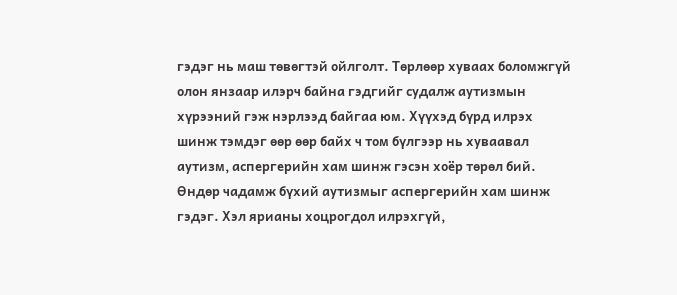гэдэг нь маш төвөгтэй ойлголт. Төрлөөр хуваах боломжгүй олон янзаар илэрч байна гэдгийг судалж аутизмын хүрээний гэж нэрлээд байгаа юм. Хүүхэд бүрд илрэх шинж тэмдэг өөр өөр байх ч том бүлгээр нь хуваавал аутизм, аспергерийн хам шинж гэсэн хоёр төрөл бий. Өндөр чадамж бүхий аутизмыг аспергерийн хам шинж гэдэг. Хэл ярианы хоцрогдол илрэхгүй,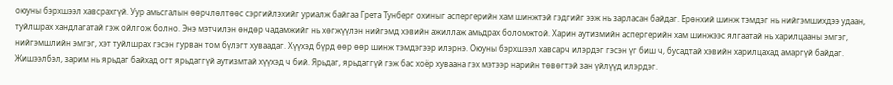оюуны бэрхшээл хавсрахгүй. Уур амьсгалын өөрчлөлтөөс сэргийлэхийг уриалж байгаа Грета Тунберг охиныг аспергерийн хам шинжтэй гэдгийг ээж нь зарласан байдаг. Ерөнхий шинж тэмдэг нь нийгэмшихдээ удаан, туйлшрах хандлагатай гэж ойлгож болно. Энэ мэтчилэн өндөр чадамжийг нь хөгжүүлэн нийгэмд хэвийн ажиллаж амьдрах боломжтой. Харин аутизмийн аспергерийн хам шинжээс ялгаатай нь харилцааны эмгэг, нийгэмшлийн эмгэг, хэт туйлшрах гэсэн гурван том бүлэгт хуваадаг. Хүүхэд бүрд өөр өөр шинж тэмдэгээр илэрнэ. Оюуны бэрхшээл хавсарч илэрдэг гэсэн үг биш ч, бусадтай хэвийн харилцахад амаргүй байдаг. Жишээлбэл, зарим нь ярьдаг байхад огт ярьдаггүй аутизмтай хүүхэд ч бий. Ярьдаг, ярьдаггүй гэж бас хоёр хуваана гэх мэтээр нарийн төвөгтэй зан үйлүүд илэрдэг.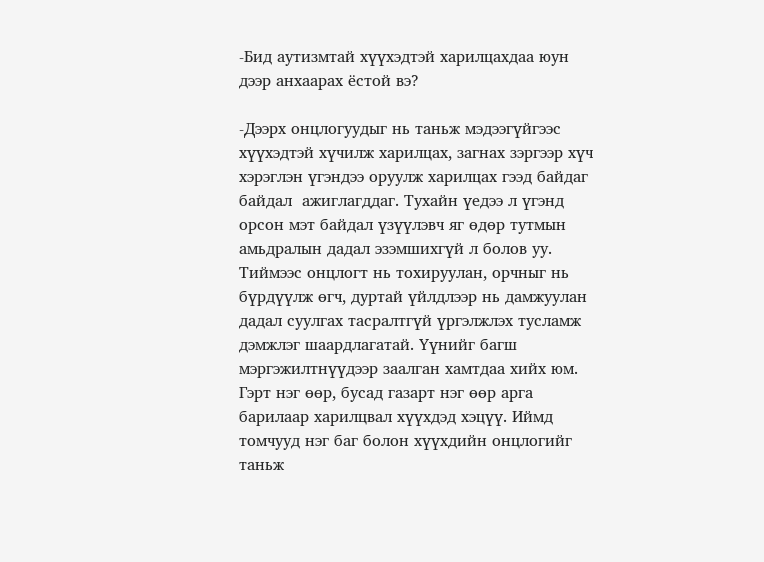-Бид аутизмтай хүүхэдтэй харилцахдаа юун дээр анхаарах ёстой вэ?

-Дээрх онцлогуудыг нь таньж мэдээгүйгээс хүүхэдтэй хүчилж харилцах, загнах зэргээр хүч хэрэглэн үгэндээ оруулж харилцах гээд байдаг байдал  ажиглагддаг. Тухайн үедээ л үгэнд орсон мэт байдал үзүүлэвч яг өдөр тутмын амьдралын дадал эзэмшихгүй л болов уу. Тиймээс онцлогт нь тохируулан, орчныг нь бүрдүүлж өгч, дуртай үйлдлээр нь дамжуулан дадал суулгах тасралтгүй үргэлжлэх тусламж дэмжлэг шаардлагатай. Үүнийг багш мэргэжилтнүүдээр заалган хамтдаа хийх юм. Гэрт нэг өөр, бусад газарт нэг өөр арга барилаар харилцвал хүүхдэд хэцүү. Иймд томчууд нэг баг болон хүүхдийн онцлогийг таньж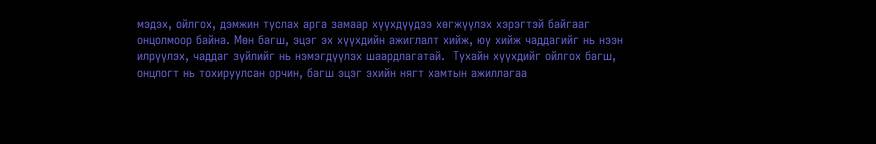мэдэх, ойлгох, дэмжин туслах арга замаар хүүхдүүдээ хөгжүүлэх хэрэгтэй байгааг онцолмоор байна. Мөн багш, эцэг эх хүүхдийн ажиглалт хийж, юу хийж чаддагийг нь нээн илрүүлэх, чаддаг зүйлийг нь нэмэгдүүлэх шаардлагатай.  Тухайн хүүхдийг ойлгох багш, онцлогт нь тохируулсан орчин, багш эцэг эхийн нягт хамтын ажиллагаа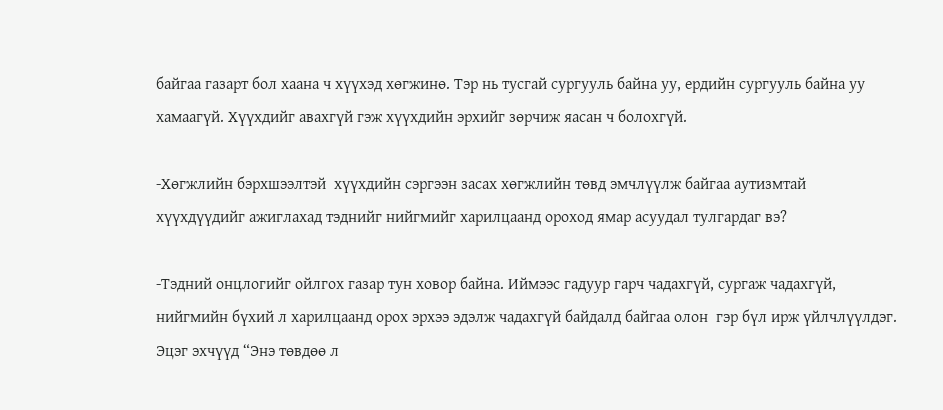байгаа газарт бол хаана ч хүүхэд хөгжинө. Тэр нь тусгай сургууль байна уу, ердийн сургууль байна уу хамаагүй. Хүүхдийг авахгүй гэж хүүхдийн эрхийг зөрчиж яасан ч болохгүй.

-Хөгжлийн бэрхшээлтэй  хүүхдийн сэргээн засах хөгжлийн төвд эмчлүүлж байгаа аутизмтай хүүхдүүдийг ажиглахад тэднийг нийгмийг харилцаанд ороход ямар асуудал тулгардаг вэ?

-Тэдний онцлогийг ойлгох газар тун ховор байна. Иймээс гадуур гарч чадахгүй, сургаж чадахгүй, нийгмийн бүхий л харилцаанд орох эрхээ эдэлж чадахгүй байдалд байгаа олон  гэр бүл ирж үйлчлүүлдэг. Эцэг эхчүүд “Энэ төвдөө л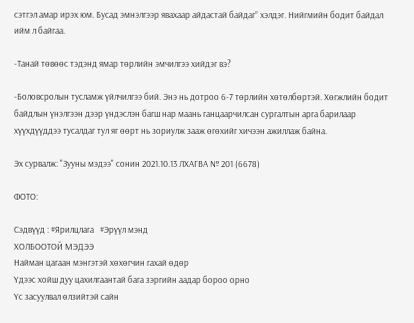сэтгэл амар ирэх юм. Бусад эмнэлгээр явахаар айдастай байдаг” хэлдэг. Нийгмийн бодит байдал ийм л байгаа.

-Танай төвөөс тэдэнд ямар төрлийн эмчилгээ хийдэг вэ?

-Боловсролын тусламж үйлчилгээ бий. Энэ нь дотроо 6-7 төрлийн хөтөлбөртэй. Хөгжлийн бодит байдлын үнэлгээн дээр үндэслэн багш нар маань ганцаарчилсан сургалтын арга барилаар хүүхдүүддээ тусалдаг тул яг өөрт нь зориулж зааж өгөхийг хичээн ажиллаж байна.

Эх сурвалж: "Зууны мэдээ" сонин 2021.10.13 ЛХАГВА № 201 (6678)

ФОТО:

Сэдвүүд : #Ярилцлага   #Эрүүл мэнд
ХОЛБООТОЙ МЭДЭЭ
Найман цагаан мэнгэтэй хөхөгчин гахай өдөр
Үдээс хойш дуу цахилгаантай бага зэргийн аадар бороо орно
Үс засуулвал өлзийтэй сайн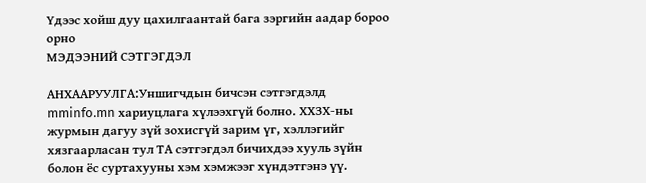Үдээс хойш дуу цахилгаантай бага зэргийн аадар бороо орно
МЭДЭЭНИЙ СЭТГЭГДЭЛ

АНХААРУУЛГА:Уншигчдын бичсэн сэтгэгдэлд mminfo.mn хариуцлага хүлээхгүй болно. ХХЗХ-ны журмын дагуу зүй зохисгүй зарим үг, хэллэгийг хязгаарласан тул ТА сэтгэгдэл бичихдээ хууль зүйн болон ёс суртахууны хэм хэмжээг хүндэтгэнэ үү.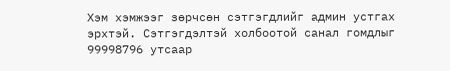Хэм хэмжээг зөрчсөн сэтгэгдлийг админ устгах эрхтэй. Сэтгэгдэлтэй холбоотой санал гомдлыг 99998796 утсаар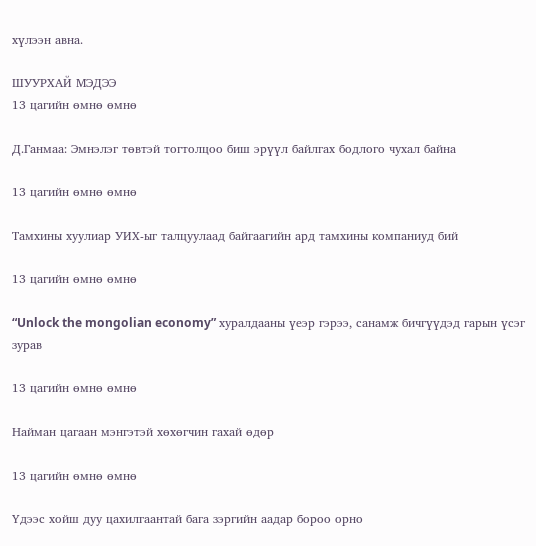хүлээн авна.

ШУУРХАЙ МЭДЭЭ
13 цагийн өмнө өмнө

Д.Ганмаа: Эмнэлэг төвтэй тогтолцоо биш эрүүл байлгах бодлого чухал байна

13 цагийн өмнө өмнө

Тамхины хуулиар УИХ-ыг талцуулаад байгаагийн ард тамхины компаниуд бий

13 цагийн өмнө өмнө

“Unlock the mongolian economy” хуралдааны үеэр гэрээ, санамж бичгүүдэд гарын үсэг зурав

13 цагийн өмнө өмнө

Найман цагаан мэнгэтэй хөхөгчин гахай өдөр

13 цагийн өмнө өмнө

Үдээс хойш дуу цахилгаантай бага зэргийн аадар бороо орно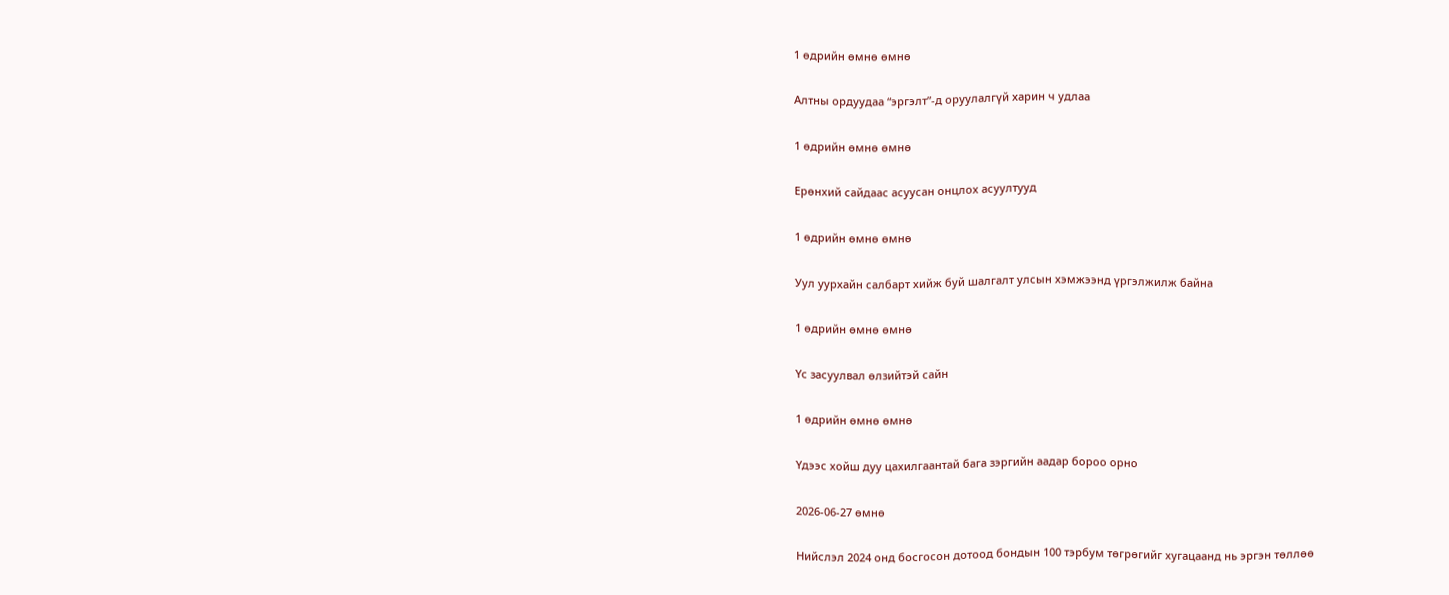1 өдрийн өмнө өмнө

Алтны ордуудаа “эргэлт”-д оруулалгүй харин ч удлаа

1 өдрийн өмнө өмнө

Ерөнхий сайдаас асуусан онцлох асуултууд

1 өдрийн өмнө өмнө

Уул уурхайн салбарт хийж буй шалгалт улсын хэмжээнд үргэлжилж байна

1 өдрийн өмнө өмнө

Үс засуулвал өлзийтэй сайн

1 өдрийн өмнө өмнө

Үдээс хойш дуу цахилгаантай бага зэргийн аадар бороо орно

2026-06-27 өмнө

Нийслэл 2024 онд босгосон дотоод бондын 100 тэрбум төгрөгийг хугацаанд нь эргэн төллөө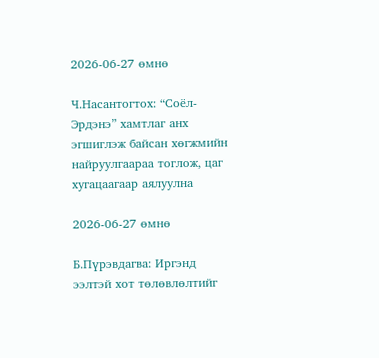2026-06-27 өмнө

Ч.Насантогтох: “Соёл-Эрдэнэ” хамтлаг анх эгшиглэж байсан хөгжмийн найруулгаараа тоглож, цаг хугацаагаар аялуулна

2026-06-27 өмнө

Б.Пүрэвдагва: Иргэнд ээлтэй хот төлөвлөлтийг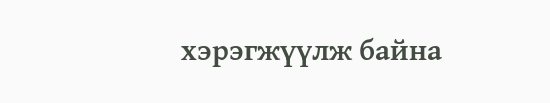хэрэгжүүлж байна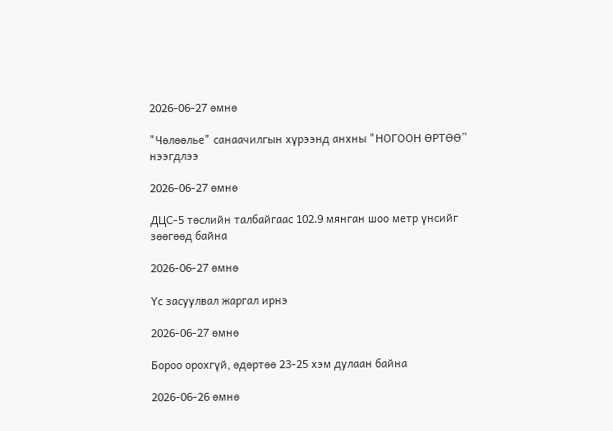2026-06-27 өмнө

"Чөлөөлье" санаачилгын хүрээнд анхны "НОГООН ӨРТӨӨ” нээгдлээ

2026-06-27 өмнө

ДЦС-5 төслийн талбайгаас 102.9 мянган шоо метр үнсийг зөөгөөд байна

2026-06-27 өмнө

Үс засуулвал жаргал ирнэ

2026-06-27 өмнө

Бороо орохгүй, өдөртөө 23-25 хэм дулаан байна

2026-06-26 өмнө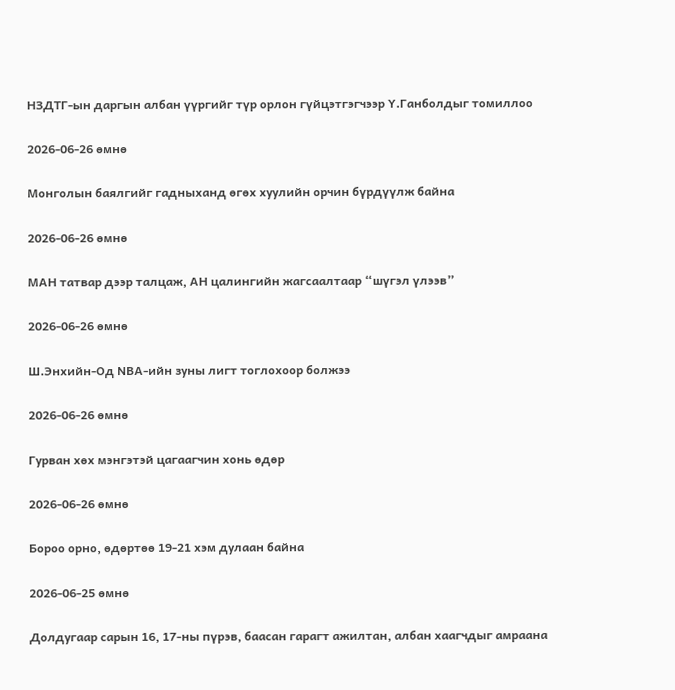НЗДТГ-ын даргын албан үүргийг түр орлон гүйцэтгэгчээр Ү.Ганболдыг томиллоо

2026-06-26 өмнө

Монголын баялгийг гадныханд өгөх хуулийн орчин бүрдүүлж байна

2026-06-26 өмнө

МАН татвар дээр талцаж, АН цалингийн жагсаалтаар “шүгэл үлээв”

2026-06-26 өмнө

Ш.Энхийн-Од NBА-ийн зуны лигт тоглохоор болжээ

2026-06-26 өмнө

Гурван хөх мэнгэтэй цагаагчин хонь өдөр

2026-06-26 өмнө

Бороо орно, өдөртөө 19-21 хэм дулаан байна

2026-06-25 өмнө

Долдугаар сарын 16, 17-ны пүрэв, баасан гарагт ажилтан, албан хаагчдыг амраана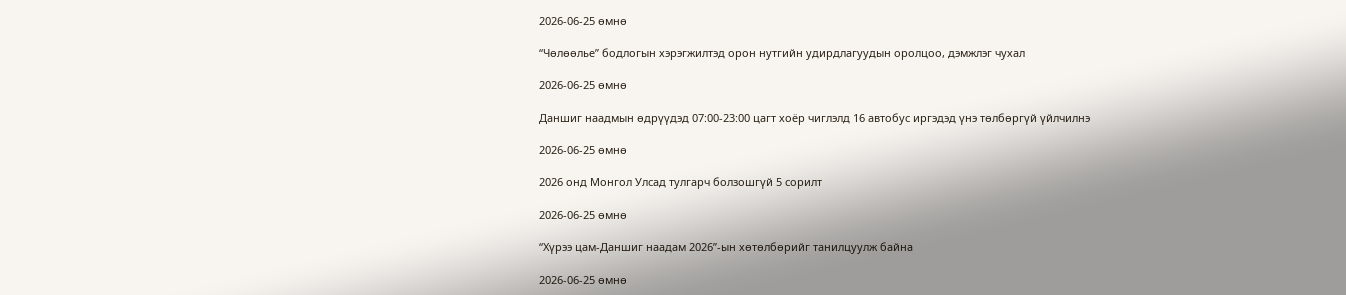2026-06-25 өмнө

“Чөлөөлье” бодлогын хэрэгжилтэд орон нутгийн удирдлагуудын оролцоо, дэмжлэг чухал

2026-06-25 өмнө

Даншиг наадмын өдрүүдэд 07:00-23:00 цагт хоёр чиглэлд 16 автобус иргэдэд үнэ төлбөргүй үйлчилнэ

2026-06-25 өмнө

2026 онд Монгол Улсад тулгарч болзошгүй 5 сорилт

2026-06-25 өмнө

“Хүрээ цам-Даншиг наадам 2026”-ын хөтөлбөрийг танилцуулж байна

2026-06-25 өмнө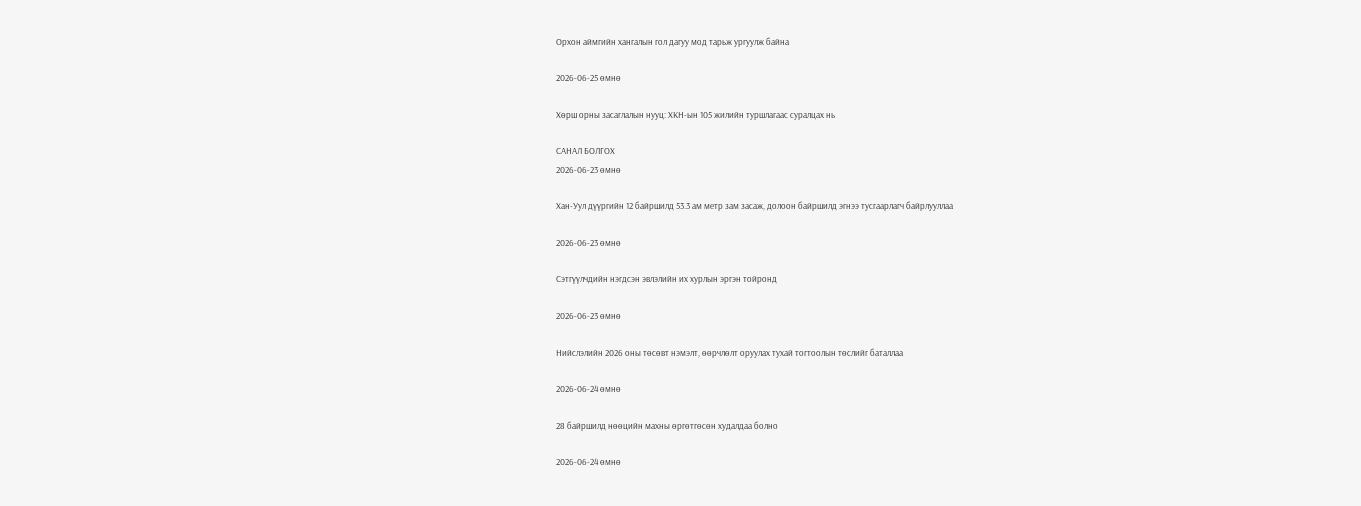Орхон аймгийн хангалын гол дагуу мод тарьж ургуулж байна

2026-06-25 өмнө

Хөрш орны засаглалын нууц: ХКН-ын 105 жилийн туршлагаас суралцах нь

САНАЛ БОЛГОХ
2026-06-23 өмнө

Хан-Уул дүүргийн 12 байршилд 53.3 ам метр зам засаж, долоон байршилд эгнээ тусгаарлагч байрлууллаа

2026-06-23 өмнө

Сэтгүүлчдийн нэгдсэн эвлэлийн их хурлын эргэн тойронд

2026-06-23 өмнө

Нийслэлийн 2026 оны төсөвт нэмэлт, өөрчлөлт оруулах тухай тогтоолын төслийг баталлаа

2026-06-24 өмнө

28 байршилд нөөцийн махны өргөтгөсөн худалдаа болно

2026-06-24 өмнө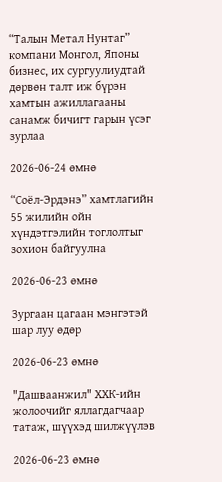“Талын Метал Нунтаг” компани Монгол, Японы бизнес, их сургуулиудтай дөрвөн талт иж бүрэн хамтын ажиллагааны санамж бичигт гарын үсэг зурлаа

2026-06-24 өмнө

“Соёл-Эрдэнэ” хамтлагийн 55 жилийн ойн хүндэтгэлийн тоглолтыг зохион байгуулна

2026-06-23 өмнө

Зургаан цагаан мэнгэтэй шар луу өдөр

2026-06-23 өмнө

"Дашваанжил" ХХК-ийн жолоочийг яллагдагчаар татаж, шүүхэд шилжүүлэв

2026-06-23 өмнө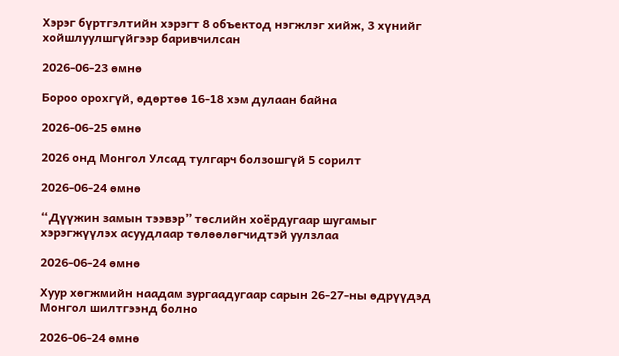Хэрэг бүртгэлтийн хэрэгт 8 объектод нэгжлэг хийж, 3 хүнийг хойшлуулшгүйгээр баривчилсан

2026-06-23 өмнө

Бороо орохгүй, өдөртөө 16-18 хэм дулаан байна

2026-06-25 өмнө

2026 онд Монгол Улсад тулгарч болзошгүй 5 сорилт

2026-06-24 өмнө

“Дүүжин замын тээвэр” төслийн хоёрдугаар шугамыг хэрэгжүүлэх асуудлаар төлөөлөгчидтэй уулзлаа

2026-06-24 өмнө

Хуур хөгжмийн наадам зургаадугаар сарын 26-27-ны өдрүүдэд Монгол шилтгээнд болно

2026-06-24 өмнө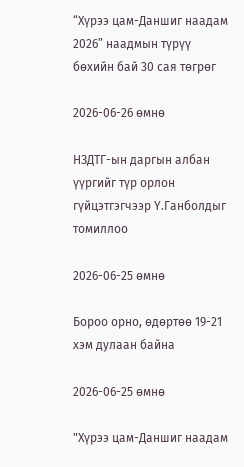“Хүрээ цам-Даншиг наадам 2026” наадмын түрүү бөхийн бай 30 сая төгрөг

2026-06-26 өмнө

НЗДТГ-ын даргын албан үүргийг түр орлон гүйцэтгэгчээр Ү.Ганболдыг томиллоо

2026-06-25 өмнө

Бороо орно, өдөртөө 19-21 хэм дулаан байна

2026-06-25 өмнө

"Хүрээ цам-Даншиг наадам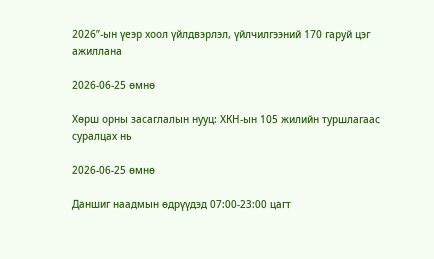2026”-ын үеэр хоол үйлдвэрлэл, үйлчилгээний 170 гаруй цэг ажиллана

2026-06-25 өмнө

Хөрш орны засаглалын нууц: ХКН-ын 105 жилийн туршлагаас суралцах нь

2026-06-25 өмнө

Даншиг наадмын өдрүүдэд 07:00-23:00 цагт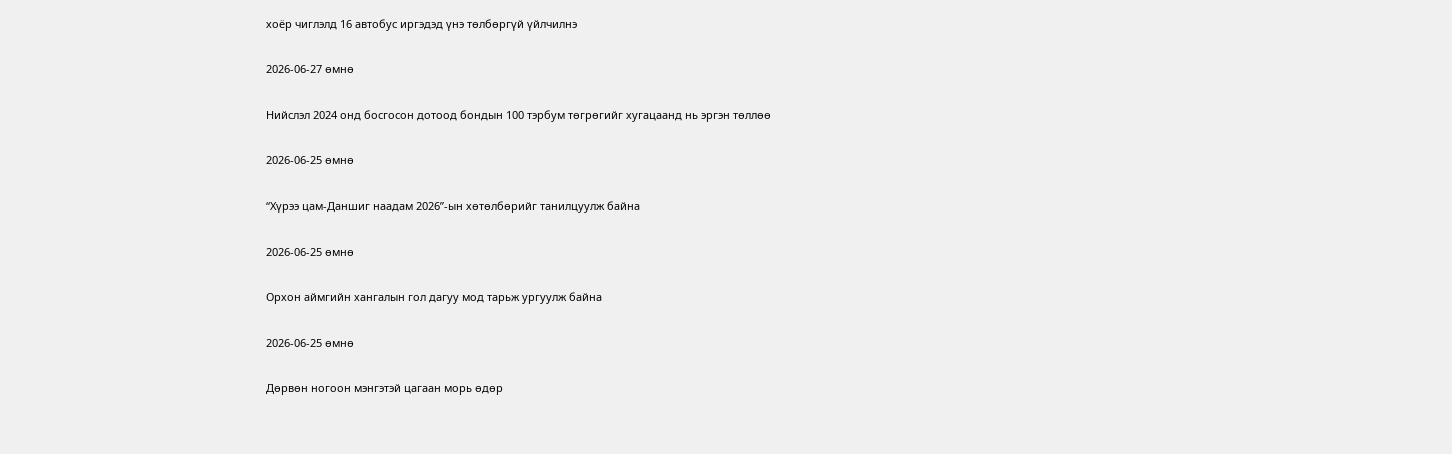хоёр чиглэлд 16 автобус иргэдэд үнэ төлбөргүй үйлчилнэ

2026-06-27 өмнө

Нийслэл 2024 онд босгосон дотоод бондын 100 тэрбум төгрөгийг хугацаанд нь эргэн төллөө

2026-06-25 өмнө

“Хүрээ цам-Даншиг наадам 2026”-ын хөтөлбөрийг танилцуулж байна

2026-06-25 өмнө

Орхон аймгийн хангалын гол дагуу мод тарьж ургуулж байна

2026-06-25 өмнө

Дөрвөн ногоон мэнгэтэй цагаан морь өдөр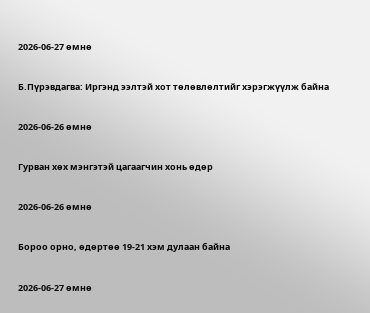2026-06-27 өмнө

Б.Пүрэвдагва: Иргэнд ээлтэй хот төлөвлөлтийг хэрэгжүүлж байна

2026-06-26 өмнө

Гурван хөх мэнгэтэй цагаагчин хонь өдөр

2026-06-26 өмнө

Бороо орно, өдөртөө 19-21 хэм дулаан байна

2026-06-27 өмнө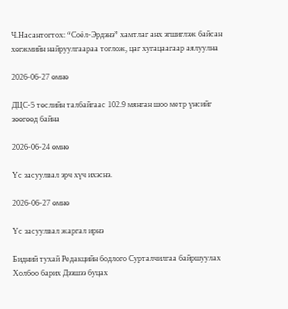Ч.Насантогтох: “Соёл-Эрдэнэ” хамтлаг анх эгшиглэж байсан хөгжмийн найруулгаараа тоглож, цаг хугацаагаар аялуулна

2026-06-27 өмнө

ДЦС-5 төслийн талбайгаас 102.9 мянган шоо метр үнсийг зөөгөөд байна

2026-06-24 өмнө

Үс засуулвал эрч хүч ихэснэ.

2026-06-27 өмнө

Үс засуулвал жаргал ирнэ

Бидний тухай Редакцийн бодлого Сурталчилгаа байршуулах Холбоо барих Дээшээ буцах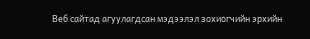Веб сайтад агуулагдсан мэдээлэл зохиогчийн эрхийн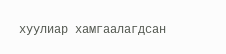хуулиар хамгаалагдсан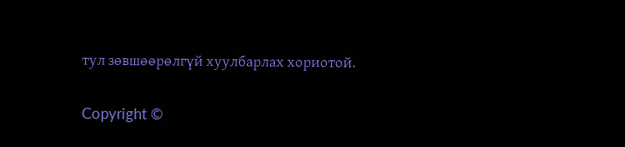тул зөвшөөрөлгүй хуулбарлах хориотой.

Copyright ©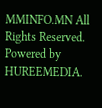MMINFO.MN All Rights Reserved. Powered by HUREEMEDIA.